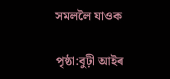সমললৈ যাওক

পৃষ্ঠা:বুঢ়ী আইৰ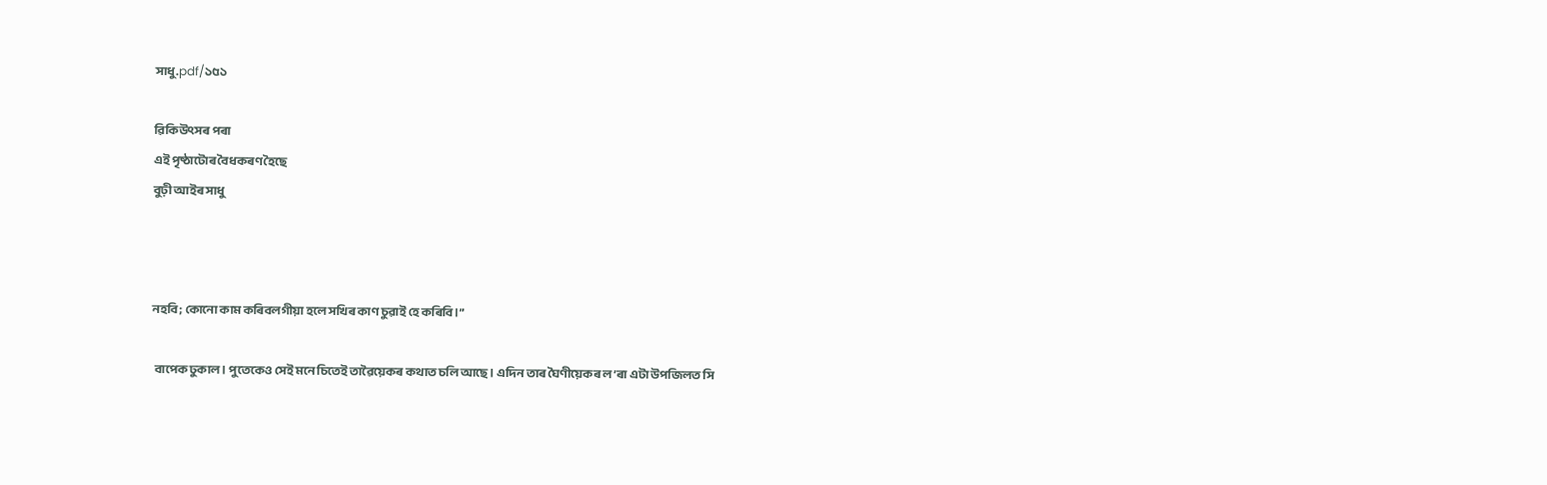সাধু.pdf/১৫১

ৱিকিউৎসৰ পৰা
এই পৃষ্ঠাটোৰ বৈধকৰণ হৈছে
বুঢ়ী আইৰ সাধু



নহবি; কোনো কাম কৰিবলগীয়া হলে সখিৰ কাণ চুৱাই হে কৰিবি।”

 বাপেক ঢুকাল। পুতেকেও সেই মনে চিতেই তাৱৈয়েকৰ কথাত চলি আছে। এদিন তাৰ ঘৈণীয়েকৰ ল’ৰা এটা উপজিলত সি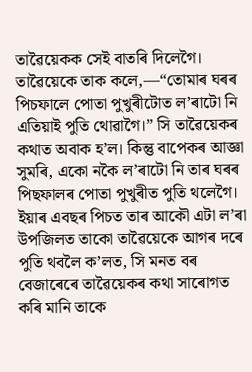তাৱৈয়েকক সেই বাতৰি দিলেগৈ। তাৱৈয়েকে তাক কলে,—“তোমাৰ ঘৰৰ পিচফালে পোতা পুখুৰীটোত ল’ৰাটো নি এতিয়াই পুতি থোৱাগৈ।” সি তাৱৈয়েকৰ কথাত অবাক হ’ল। কিন্তু বাপেকৰ আজ্ঞা সুমৰি, একো নকৈ ল’ৰাটো নি তাৰ ঘৰৰ পিছফালৰ পোতা পুখুৰীত পুতি থলেগৈ। ইয়াৰ এবছৰ পিচত তাৰ আকৌ এটা ল’ৰা উপজিলত তাকো তাৱৈয়েকে আগৰ দৰে পুতি থবলৈ ক’লত, সি মনত বৰ বেজাৰেৰে তাৱৈয়েকৰ কথা সাৰোগত কৰি মানি তাকে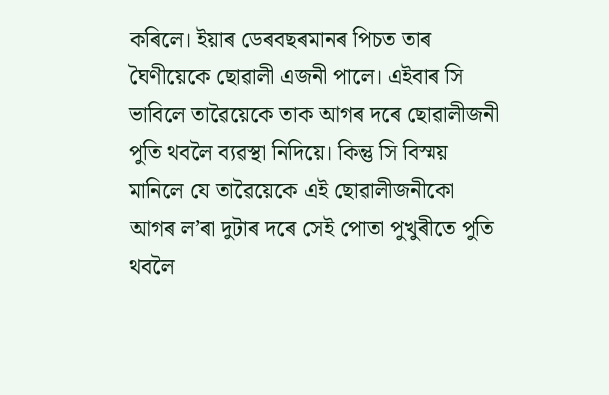কৰিলে। ইয়াৰ ডেৰবছৰমানৰ পিচত তাৰ ঘৈণীয়েকে ছোৱালী এজনী পালে। এইবাৰ সি ভাবিলে তাৱৈয়েকে তাক আগৰ দৰে ছোৱালীজনী পুতি থবলৈ ব্যৱস্থা নিদিয়ে। কিন্তু সি বিস্ময় মানিলে যে তাৱৈয়েকে এই ছোৱালীজনীকো আগৰ ল’ৰা দুটাৰ দৰে সেই পোতা পুখুৰীতে পুতি থবলৈ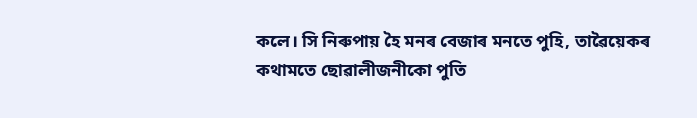কলে। সি নিৰুপায় হৈ মনৰ বেজাৰ মনতে পুহি, তাৱৈয়েকৰ কথামতে ছোৱালীজনীকো পুতি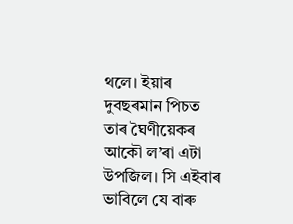থলে। ইয়াৰ দুবছৰমান পিচত তাৰ ঘৈণীয়েকৰ আকৌ ল’ৰা এটা উপজিল। সি এইবাৰ ভাবিলে যে বাৰু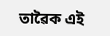তাৱৈক এই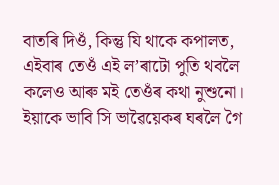বাতৰি দিওঁ, কিন্তু যি থাকে কপালত, এইবাৰ তেওঁ এই ল’ৰাটো পুতি থবলৈ কলেও আৰু মই তেওঁৰ কথা নুশুনো। ইয়াকে ভাবি সি ভাৱৈয়েকৰ ঘৰলৈ গৈ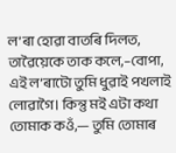ল’ৰা হোৱা বাতৰি দিলত, তাৱৈয়েকে তাক কলে,–বোপা, এই ল’ৰাটো তুমি ধুৱাই পখলাই লোৱাগৈ। কিন্তু মই এটা কথা তোমাক কওঁ,— তুমি তোমাৰ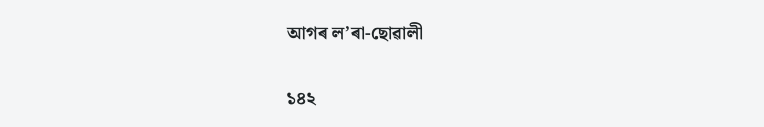আগৰ ল’ৰা-ছোৱালী

১৪২